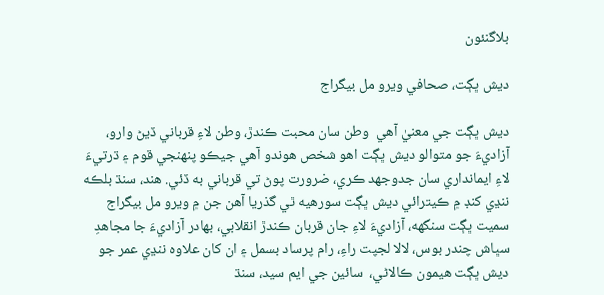بلاگنئون

ديش ڀڳت، صحافي ويرو مل بيگراج

ديش ڀڳت جي معنيٰ آهي  وطن سان محبت ڪندڙ، وطن لاءِ قرباني ڏيڻ وارو،  آزاديءَ جو متوالو ديش ڀڳت اهو شخص هوندو آهي جيڪو پنھنجي قوم ۽ ڌرتيءَ لاءِ ايمانداري سان جدوجھد ڪري، ضرورت پوڻ تي قرباني به ڏئي. هند، سنڌ بلڪه ننڍي کنڊ ۾ ڪيترائي ديش ڀڳت سورھيه ٿي گذريا آهن جن ۾ ويرو مل بيگراج سميت ڀڳت سنگهه، آزاديءَ لاءِ جان قربان ڪندڙ انقلابي، بھادر آزاديءَ جا مجاهدِ سڀاش چندر بوس، لالا لجپت راءِ، رام پرساد بسمل ۽ ان کان علاوه ننڍي عمر جو ديش ڀڳت هيمون ڪالاڻي،  سائين جي ايم سيد، سنڌ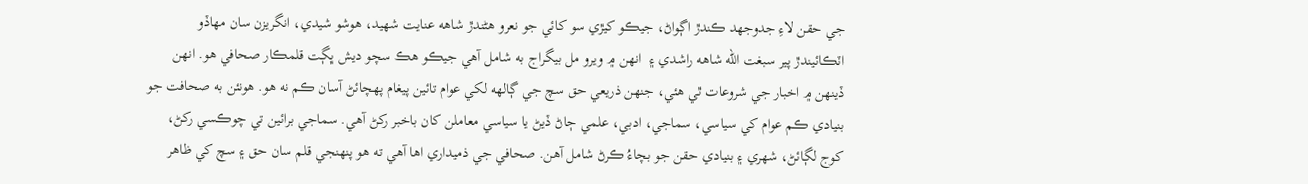جي حقن لاءِ جدوجهد ڪندڙ اڳواڻ، جيڪو کيڙي سو کائي جو نعرو هڻندڙ شاهه عنايت شهيد، هوشو شيدي، انگريزن سان مهاڏو اٽڪائيندڙ پير سبغت الله شاهه راشدي ۽  انھن ۾ ويرو مل بيگراج به شامل آهي جيڪو هڪ سچو ديش ڀڳت قلمڪار صحافي هو. انھن ڏينھن ۾ اخبار جي شروعات ٿي هئي، جنھن ذريعي حق سچ جي ڳالھه لکي عوام تائين پيغام پهچائڻ آسان ڪم نه هو. هونئن به صحافت جو بنيادي ڪم عوام کي سياسي، سماجي، ادبي، علمي ڄاڻ ڏيڻ يا سياسي معاملن کان باخبر رکڻ آھي. سماجي برائين تي چوڪسي رکڻ، کوج لڳائڻ، شھري ۽ بنيادي حقن جو بچاءُ ڪرڻ شامل آھن. صحافي جي ذميداري اها آهي ته هو پنهنجي قلم سان حق ۽ سچ کي ظاهر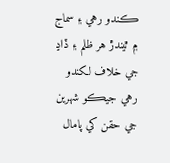ڪندو رهي ۽ سماج ۾ ٿيندڙ هر ظلم ۽ ڏاڍ جي خلاف لکندو رهي جيڪو شهرين جي حقن کي پامال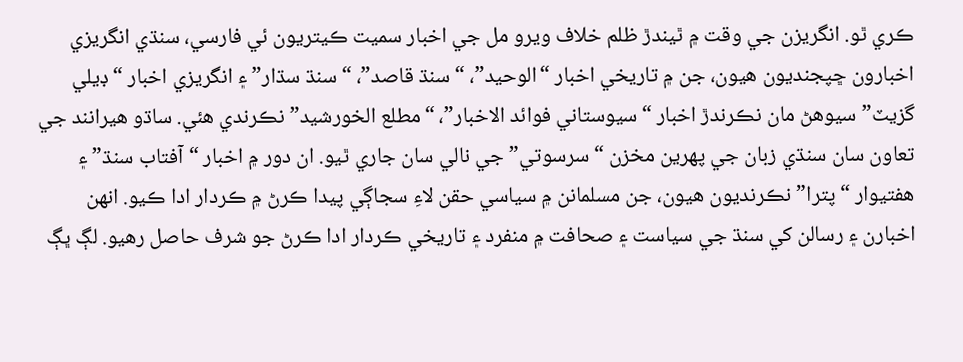ڪري ٿو. انگريزن جي وقت ۾ ٿيندڙ ظلم خلاف ويرو مل جي اخبار سميت ڪيتريون ئي فارسي، سنڌي انگريزي اخبارون ڇپجنديون هيون، جن ۾ تاريخي اخبار “الوحيد”، “سنڌ قاصد”، “سنڌ سڌار” ۽ انگريزي اخبار “ڊيلي گزيٽ” سيوهڻ مان نڪرندڙ اخبار “سيوستاني فوائد الاخبار”، “مطلع الخورشيد” نڪرندي هئي. ساڌو هيرانند جي تعاون سان سنڌي زبان جي پهرين مخزن “سرسوتي” جي نالي سان جاري ٿيو. ان دور ۾ اخبار “آفتاب سنڌ” ۽ هفتيوار “پترا” نڪرنديون هيون، جن مسلمانن ۾ سياسي حقن لاءِ سجاڳي پيدا ڪرڻ ۾ ڪردار ادا ڪيو. انهن اخبارن ۽ رسالن کي سنڌ جي سياست ۽ صحافت ۾ منفرد ۽ تاريخي ڪردار ادا ڪرڻ جو شرف حاصل رهيو. لڳ ڀڳ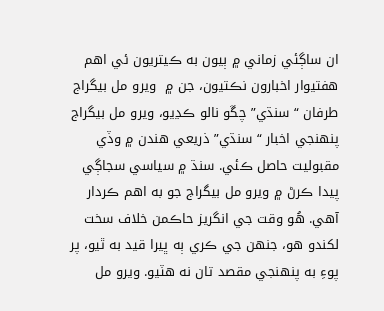ان ساڳئي زماني ۾ ٻيون به ڪيتريون ئي اهم هفتيوار اخبارون نڪتيون، جن ۾  ويرو مل بيگراج طرفان “سنڌي” چڱو نالو ڪڍيو، ويرو مل بيگراج پنهنجي اخبار “سنڌي” ذريعي هندن ۾ وڏي مقبوليت حاصل ڪئي. سنڌ ۾ سياسي سجاڳي پيدا ڪرڻ ۾ ويرو مل بيگراج جو به اهم ڪردار آهي. هُو وقت جي انگريز حاڪمن خلاف سخت لکندو هو، جنهن جي ڪري ٻه ڀيرا قيد به ٿيو، پر پوءِ به پنهنجي مقصد تان نه هٽيو. ويرو مل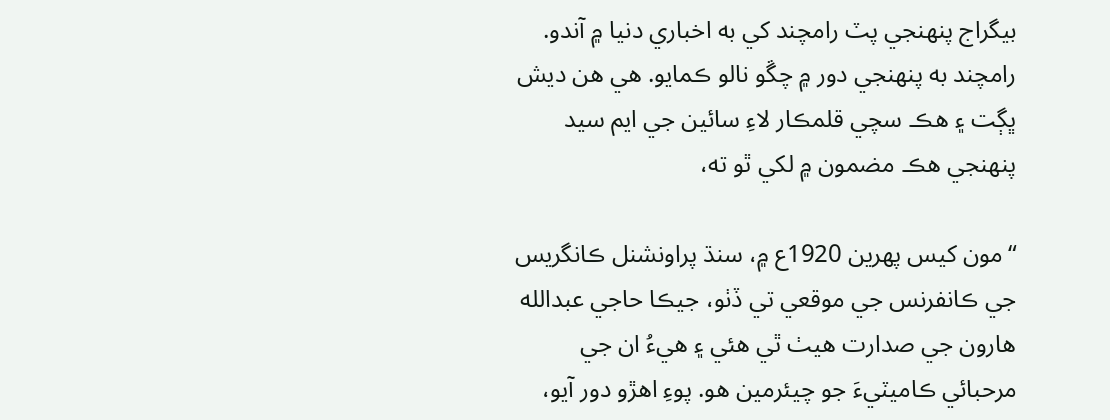بيگراج پنهنجي پٽ رامچند کي به اخباري دنيا ۾ آندو. رامچند به پنهنجي دور ۾ چڱو نالو ڪمايو. هي هن ديش ڀڳت ۽ هڪ سچي قلمڪار لاءِ سائين جي ايم سيد پنھنجي ھڪ مضمون ۾ لکي ٿو ته،

“مون کيس پھرين 1920ع ۾، سنڌ پراونشنل ڪانگريس جي ڪانفرنس جي موقعي تي ڏٺو، جيڪا حاجي عبدالله هارون جي صدارت هيٺ ٿي هئي ۽ هيءُ ان جي مرحبائي ڪاميٽيءَ جو چيئرمين هو. پوءِ اهڙو دور آيو،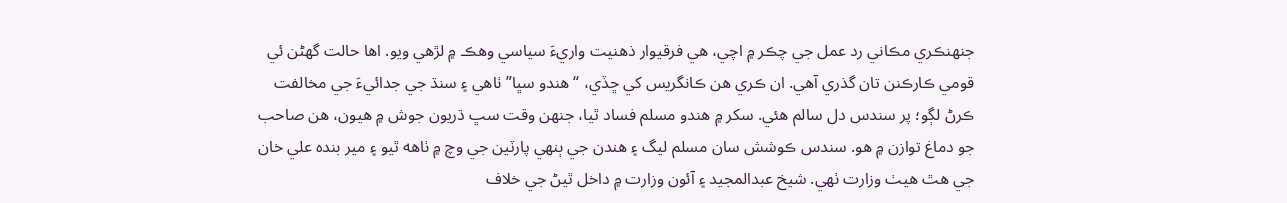جنهنڪري مڪاني رد عمل جي چڪر ۾ اچي، هي فرقيوار ذهنيت واريءَ سياسي وهڪ ۾ لڙهي ويو. اها حالت گهڻن ئي قومي ڪارڪنن تان گذري آهي. ان ڪري هن ڪانگريس کي ڇڏي، “هندو سڀا” ٺاهي ۽ سنڌ جي جدائيءَ جي مخالفت ڪرڻ لڳو؛ پر سندس دل سالم هئي. سکر ۾ هندو مسلم فساد ٿيا، جنهن وقت سڀ ڌريون جوش ۾ هيون، هن صاحب جو دماغ توازن ۾ هو. سندس ڪوشش سان مسلم ليگ ۽ هندن جي ٻنهي پارٽين جي وچ ۾ ٺاهه ٿيو ۽ مير بنده علي خان جي هٿ هيٺ وزارت ٺهي. شيخ عبدالمجيد ۽ آئون وزارت ۾ داخل ٿيڻ جي خلاف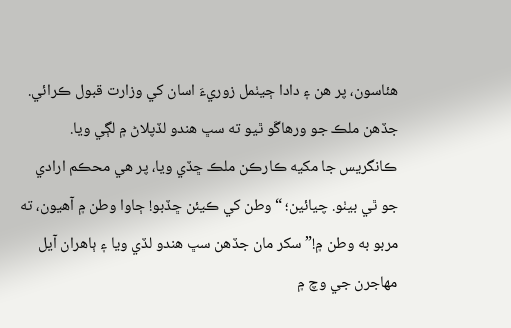هئاسون، پر هن ۽ دادا ڄيٺمل زوريءَ اسان کي وزارت قبول ڪرائي. جڏهن ملڪ جو ورهاڱو ٿيو ته سڀ هندو لڏپلاڻ ۾ لڳي ويا. ڪانگريس جا مکيه ڪارڪن ملڪ ڇڏي ويا، پر هي محڪم ارادي جو ٿي بيٺو. چيائين؛ “وطن کي ڪيئن ڇڏبو! ڄاوا وطن ۾ آهيون، ته مربو به وطن ۾!” سکر مان جڏهن سڀ هندو لڏي ويا ۽ ٻاهران آيل مهاجرن جي وچ ۾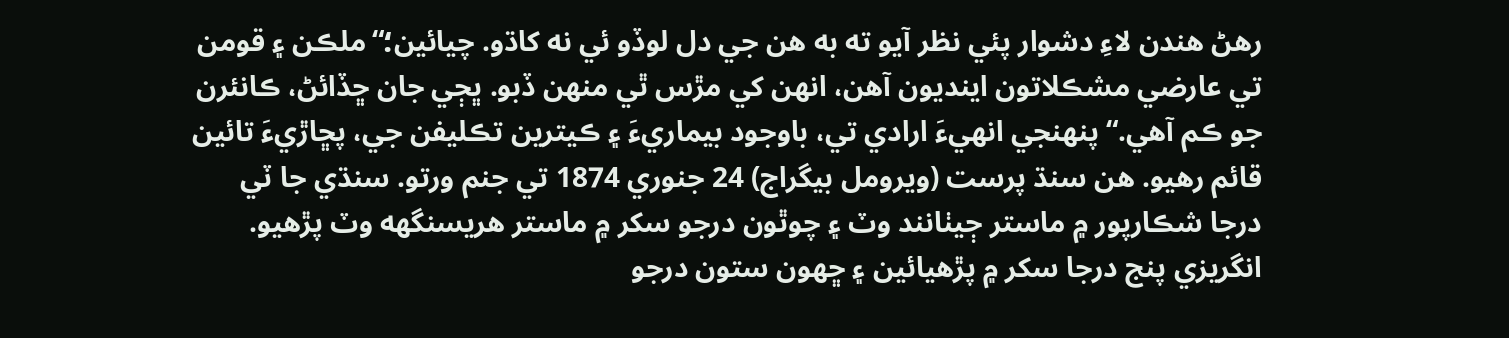رهڻ هندن لاءِ دشوار پئي نظر آيو ته به هن جي دل لوڏو ئي نه کاڌو. چيائين؛“ملڪن ۽ قومن تي عارضي مشڪلاتون اينديون آهن، انهن کي مڙس ٿي منهن ڏبو. ڀڄي جان ڇڏائڻ، ڪانئرن جو ڪم آهي.“ پنهنجي انهيءَ ارادي تي، باوجود بيماريءَ ۽ ڪيترين تڪليفن جي، پڇاڙيءَ تائين قائم رهيو. هن سنڌ پرست (ويرومل بيگراج) 24 جنوري 1874 تي جنم ورتو. سنڌي جا ٽي درجا شڪارپور ۾ ماستر ڄيٺانند وٽ ۽ چوٿون درجو سکر ۾ ماستر هريسنگهه وٽ پڙهيو. انگريزي پنج درجا سکر ۾ پڙهيائين ۽ ڇھون ستون درجو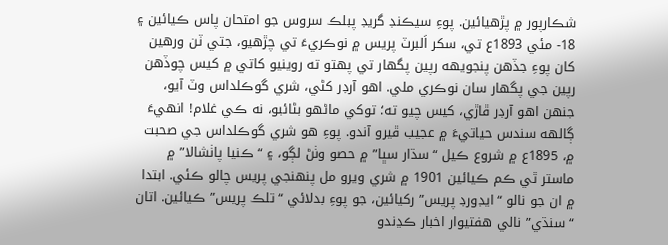شڪارپور ۾ پڙهيائين. پوءِ سيڪنڊ گريڊ پبلڪ سروس جو امتحان پاس ڪيائين ۽ 18- مئي 1893ع تي، سکر اَلبرٽ پريس ۾ نوڪريءَ تي چڙهيو، جتي ٽن ورهين کان پوءِ جڏهن پنجويهه رپين پگهار تي پهتو ته روينيو کاتي ۾ کيس چوڏهن رپين جي پگهار سان نوڪري ملي. اهو آرڊر کڻي، شري گوڪلداس وٽ آيو، جنهن اهو آرڊر ڦاڙي، کيس چيو ته؛ توکي ماڻهو بڻائبو، نه ڪي غلام! انهيءَ ڳالهه سندس حياتيءَ ۾ عجيب ڦيرو آندو. پوءِ هو شري گوڪلداس جي صحبت ۾، 1895ع ۾ شروع ڪيل “سڌار سڀا” ۾ حصو وٺڻ لڳو، ۽ “ڪنيا پاٺشالا” ۾ ماستر ٿي ڪم ڪيائين 1901 ۾ شري ويرو مل پنهنجي پريس چالو ڪئي. ابتدا ۾ ان جو نالو “ايڊورڊ پريس” رکيائين، جو پوءِ بدلائي “تلڪ پريس” ڪيائين. اتان “سنڌي” نالي هفتيوار اخبار ڪڍندو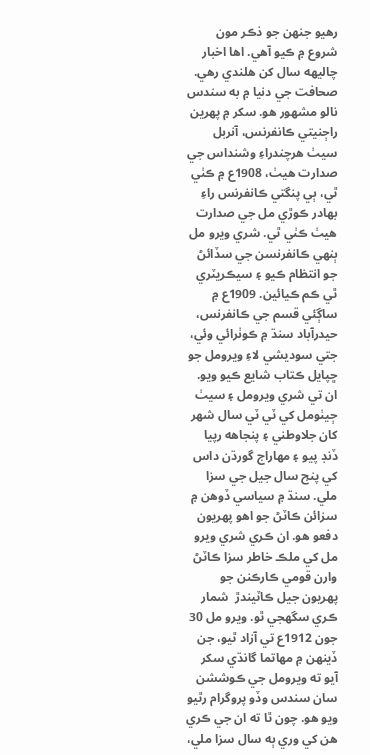رهيو جنھن جو ذڪر مون شروع ۾ ڪيو آهي. اها اخبار  چاليهه سال کن هلندي رهي. صحافت جي دنيا ۾ به سندس نالو مشھور هو. سکر ۾ پھرين راڄنيتي ڪانفرنس، آنربل سيٺ هرچندراءِ وشنداس جي صدارت هيٺ، 1908ع ۾ ڪٺي ٿي، ٻي پنگتي ڪانفرنس راءِ بھادر ڪوڙي مل جي صدارت هيٺ ڪٺي ٿي. شري ويرو مل ٻنهي ڪانفرنسن جي سڏائڻ جو انتظام ڪيو ۽ سيڪريٽري ٿي ڪم ڪيائين. 1909ع ۾ ساڳئي قسم جي ڪانفرنس، حيدرآباد سنڌ ۾ ڪوٺرائي وئي، جتي سوديشي لاءِ ويرومل جو ڇپايل ڪتاب شايع ڪيو ويو. ان تي شري ويرومل ۽ سيٺ ڄيٺومل کي ٽي ٽي سال شهر کان جلاوطني ۽ پنجاهه رپيا ڏنڊ پيو ۽ مهاراج گورڌن داس کي پنج سال جيل جي سزا ملي. سنڌ ۾ سياسي ڏوهن ۾ سزائن ڪاٽڻ جو اهو پھريون دفعو هو. ان ڪري شري ويرو مل کي ملڪ خاطر سزا ڪاٽڻ وارن قومي ڪارڪنن جو پهريون جيل ڪاٽيندڙ  شمار ڪري سگهجي ٿو. ويرو مل 30 جون 1912ع تي آزاد ٿيو، جن ڏينھن ۾ مھاتما گانڌي سکر آيو ته ويرومل جي ڪوششن سان سندس وڏو پروگرام رٿيو ويو هو. چون ٿا ته ان جي ڪري هن کي وري ٻه سال سزا ملي،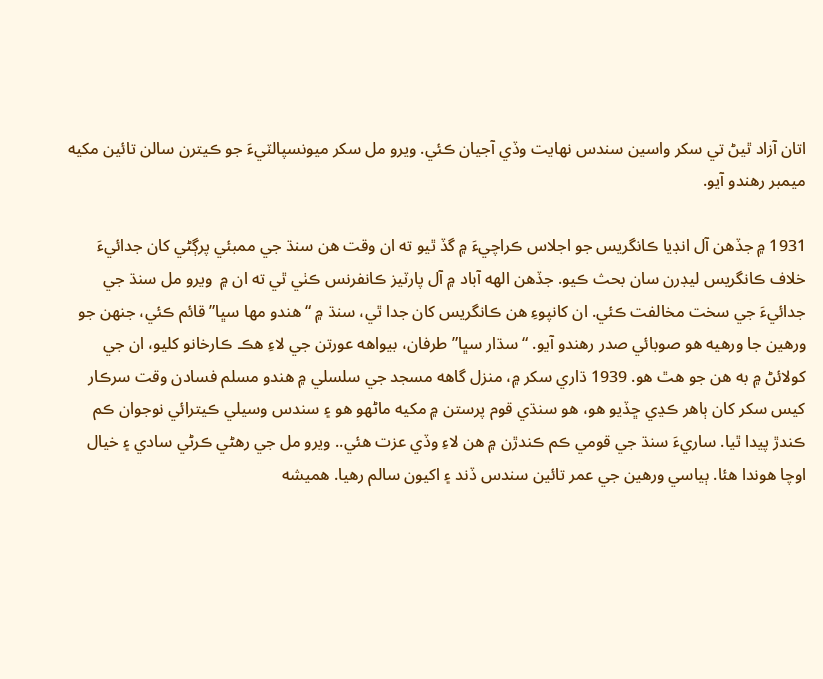اتان آزاد ٿيڻ تي سکر واسين سندس نھايت وڏي آجيان ڪئي. ويرو مل سکر ميونسپالٽيءَ جو ڪيترن سالن تائين مکيه ميمبر رهندو آيو.

1931 ۾ جڏهن آل انڊيا ڪانگريس جو اجلاس ڪراچيءَ ۾ گڏ ٿيو ته ان وقت هن سنڌ جي ممبئي پرڳڻي کان جدائيءَ خلاف ڪانگريس ليڊرن سان بحث ڪيو. جڏهن الهه آباد ۾ آل پارٽيز ڪانفرنس ڪٺي ٿي ته ان ۾  ويرو مل سنڌ جي جدائيءَ جي سخت مخالفت ڪئي. ان کانپوءِ هن ڪانگريس کان جدا ٿي، سنڌ ۾ “هندو مھا سڀا” قائم ڪئي، جنهن جو ورهين جا ورهيه هو صوبائي صدر رهندو آيو. “سڌار سڀا” طرفان، بيواهه عورتن جي لاءِ هڪ ڪارخانو کليو، ان جي کولائڻ ۾ به هن جو هٿ هو. 1939 ڌاري سکر ۾، منزل گاهه مسجد جي سلسلي ۾ هندو مسلم فسادن وقت سرڪار کيس سکر کان ٻاهر ڪڍي ڇڏيو هو، هو سنڌي قوم پرستن ۾ مکيه ماڻهو هو ۽ سندس وسيلي ڪيترائي نوجوان ڪم ڪندڙ پيدا ٿيا. ساريءَ سنڌ جي قومي ڪم ڪندڙن ۾ هن لاءِ وڏي عزت هئي.. ويرو مل جي رهڻي ڪرڻي سادي ۽ خيال اوچا هوندا هئا. ٻياسي ورهين جي عمر تائين سندس ڏند ۽ اکيون سالم رهيا. هميشه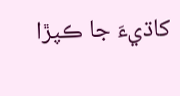کاڌيءَ جا ڪپڙا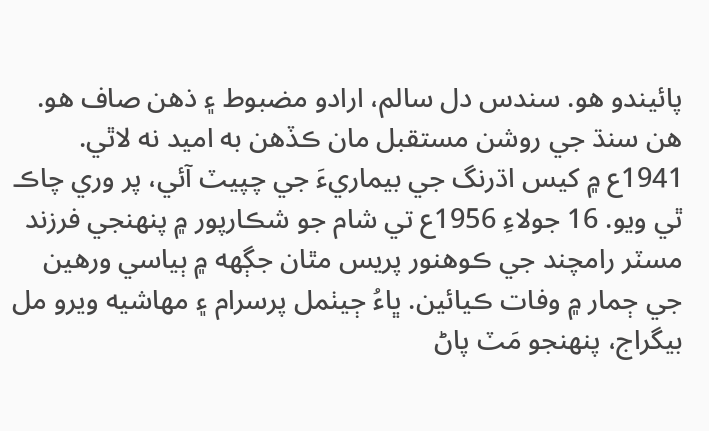پائيندو هو. سندس دل سالم، ارادو مضبوط ۽ ذهن صاف هو. هن سنڌ جي روشن مستقبل مان ڪڏهن به اميد نه لاٿي. 1941ع ۾ کيس اڌرنگ جي بيماريءَ جي چپيٽ آئي، پر وري چاڪ ٿي ويو. 16 جولاءِ 1956ع تي شام جو شڪارپور ۾ پنهنجي فرزند مسٽر رامچند جي ڪوهنور پريس مٿان جڳهه ۾ ٻياسي ورهين جي ڄمار ۾ وفات ڪيائين. ڀاءُ ڄيٺمل پرسرام ۽ مهاشيه ويرو مل بيگراج، پنهنجو مَٽ پاڻ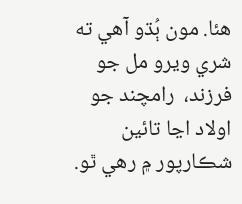هئا. مون ٻُڌو آهي ته شري ويرو مل جو فرزند،  رامچند جو اولاد اڃا تائين شڪارپور ۾ رهي ٿو.